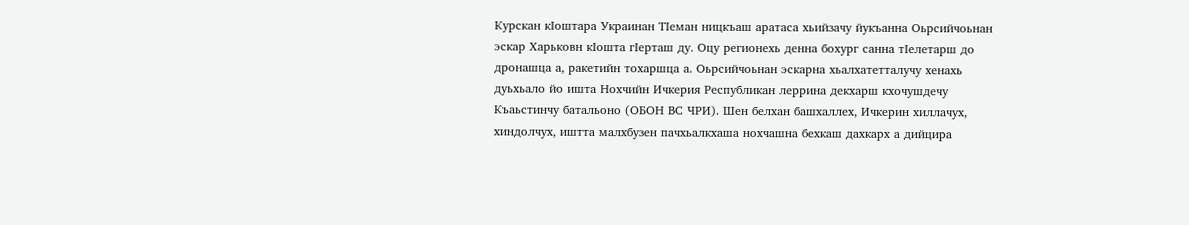Курскан кIоштара Украинан ТIеман ницкъаш аратаса хьийзачу йукъанна Оьрсийчоьнан эскар Харьковн кIошта гIерташ ду. Оцу регионехь денна бохург санна тIелетарш до дронашца а, ракетийн тохаршца а. Оьрсийчоьнан эскарна хьалхатетталучу хенахь дуьхьало йо ишта Нохчийн Ичкерия Республикан леррина декхарш кхочушдечу Къаьстинчу батальоно (ОБОН ВС ЧРИ). Шен белхан башхаллех, Ичкерин хиллачух, хиндолчух, иштта малхбузен пачхьалкхаша нохчашна бехкаш дахкарх а дийцира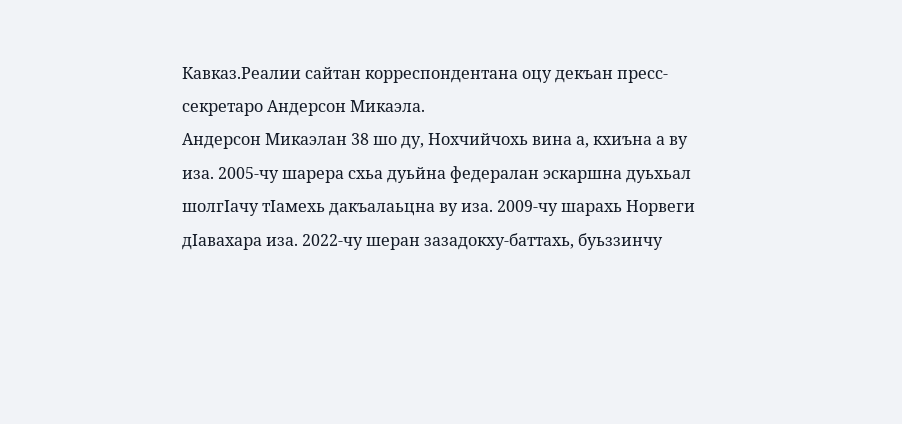Кавказ.Реалии сайтан корреспондентана оцу декъан пресс-секретаро Андерсон Микаэла.
Андерсон Микаэлан 38 шо ду, Нохчийчохь вина а, кхиъна а ву иза. 2005-чу шарера схьа дуьйна федералан эскаршна дуьхьал шолгIачу тIамехь дакъалаьцна ву иза. 2009-чу шарахь Норвеги дIавахара иза. 2022-чу шеран зазадокху-баттахь, буьззинчу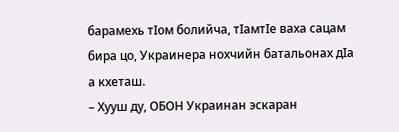барамехь тIом болийча, тIамтIе ваха сацам бира цо, Украинера нохчийн батальонах дIа а кхеташ.
– Хууш ду, ОБОН Украинан эскаран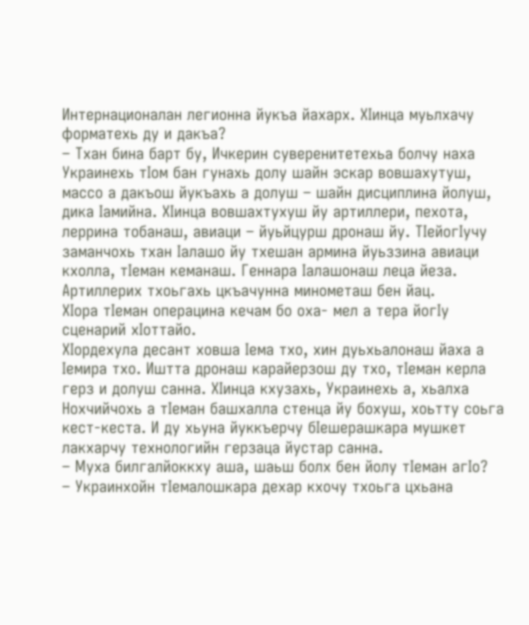Интернационалан легионна йукъа йахарх. ХIинца муьлхачу форматехь ду и дакъа?
– Тхан бина барт бу, Ичкерин суверенитетехьа болчу наха Украинехь тIом бан гунахь долу шайн эскар вовшахутуш, массо а дакъош йукъахь а долуш – шайн дисциплина йолуш, дика Iамийна. ХIинца вовшахтухуш йу артиллери, пехота, леррина тобанаш, авиаци – йуьйцурш дронаш йу. ТIейогIучу заманчохь тхан Iалашо йу тхешан армина йуьззина авиаци кхолла, тIеман кеманаш. Геннара Iалашонаш леца йеза. Артиллерих тхоьгахь цкъачунна минометаш бен йац.
ХIора тIеман операцина кечам бо оха- мел а тера йогIу сценарий хIоттайо.
ХӀордехула десант ховша Iема тхо, хин дуьхьалонаш йаха а Ӏемира тхо. Иштта дронаш карайерзош ду тхо, тIеман керла герз и долуш санна. ХӀинца кхузахь, Украинехь а, хьалха Нохчийчохь а тӀеман башхалла стенца йу бохуш, хоьтту соьга кест-кеста. И ду хьуна йуккъерчу бӀешерашкара мушкет лакхарчу технологийн герзаца йустар санна.
– Муха билгалйоккху аша, шаьш болх бен йолу тIеман агIо?
– Украинхойн тIемалошкара дехар кхочу тхоьга цхьана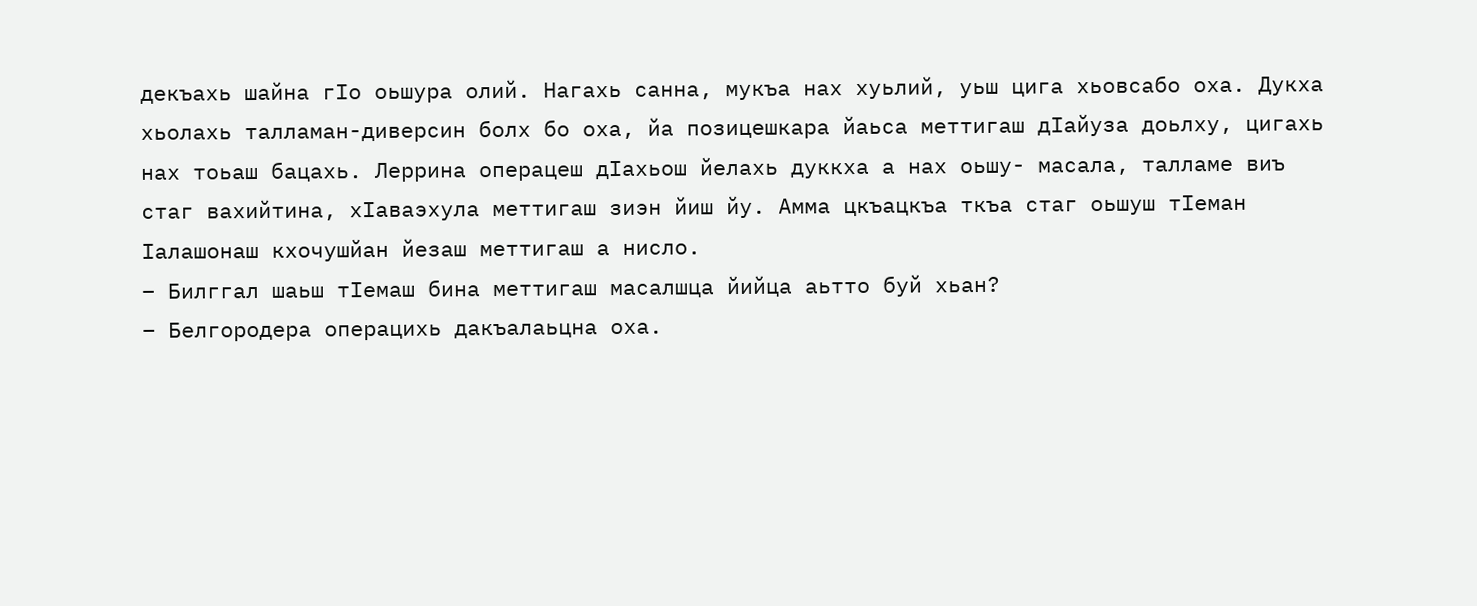декъахь шайна гIо оьшура олий. Нагахь санна, мукъа нах хуьлий, уьш цига хьовсабо оха. Дукха хьолахь талламан-диверсин болх бо оха, йа позицешкара йаьса меттигаш дIайуза доьлху, цигахь нах тоьаш бацахь. Леррина операцеш дIахьош йелахь дуккха а нах оьшу- масала, талламе виъ стаг вахийтина, хIаваэхула меттигаш зиэн йиш йу. Амма цкъацкъа ткъа стаг оьшуш тIеман Iалашонаш кхочушйан йезаш меттигаш а нисло.
– Билггал шаьш тIемаш бина меттигаш масалшца йийца аьтто буй хьан?
– Белгородера операцихь дакъалаьцна оха.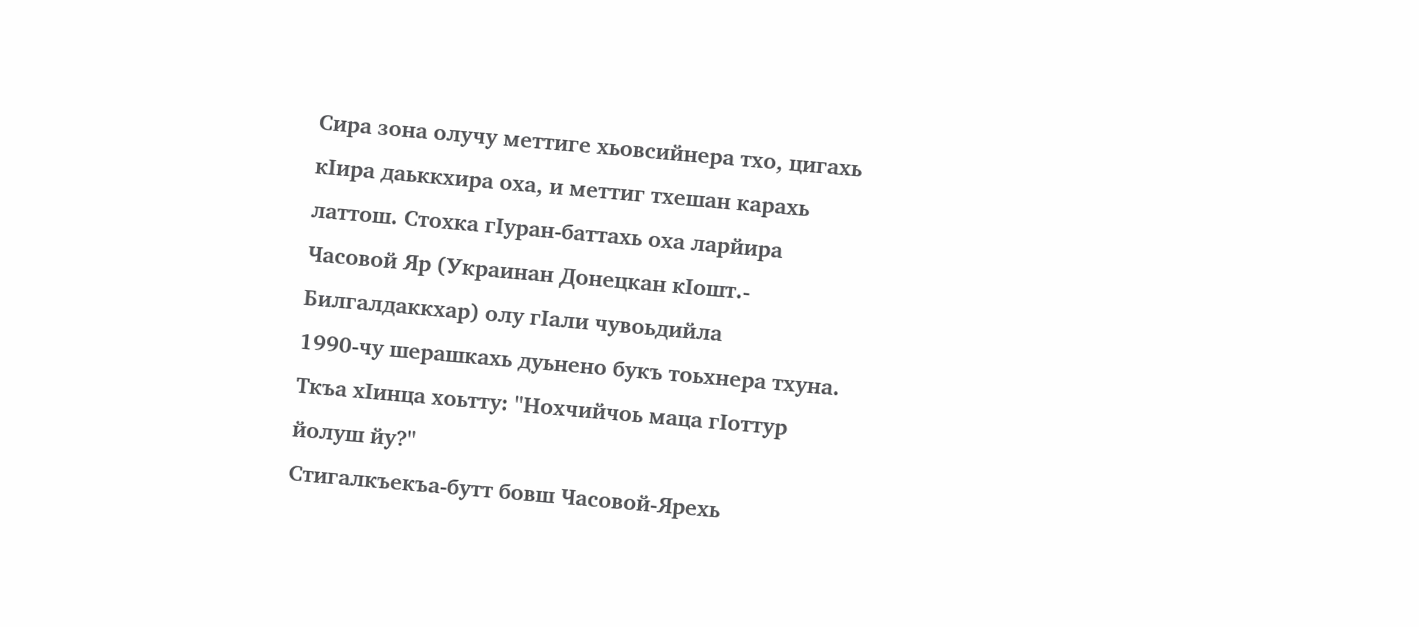Сира зона олучу меттиге хьовсийнера тхо, цигахь кIира даьккхира оха, и меттиг тхешан карахь латтош. Стохка гIуран-баттахь оха ларйира Часовой Яр (Украинан Донецкан кIошт.- Билгалдаккхар) олу гIали чувоьдийла
1990-чу шерашкахь дуьнено букъ тоьхнера тхуна. Ткъа хIинца хоьтту: "Нохчийчоь маца гIоттур йолуш йу?"
Стигалкъекъа-бутт бовш Часовой-Ярехь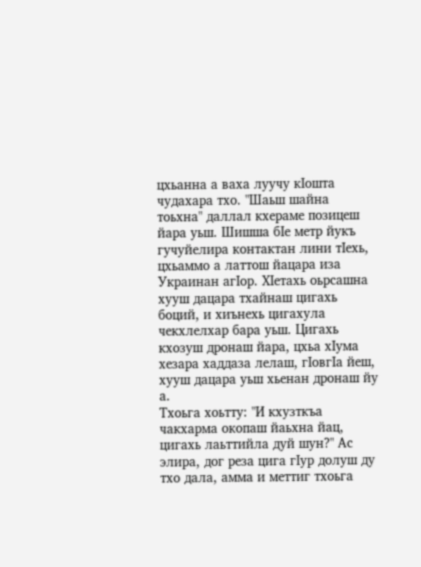цхьанна а ваха луучу кӀошта чудахара тхо. "Шаьш шайна тоьхна" даллал кхераме позицеш йара уьш. Шишша бӀе метр йукъ гучуйелира контактан лини тӀехь, цхьаммо а латтош йацара иза Украинан агӀор. ХӀетахь оьрсашна хууш дацара тхайнаш цигахь боций, и хиънехь цигахула чекхлелхар бара уьш. Цигахь кхозуш дронаш йара, цхьа хӀума хезара хаддаза лелаш, гӀовгӀа йеш, хууш дацара уьш хьенан дронаш йу а.
Тхоьга хоьтту: "И кхузткъа чакхарма окопаш йаьхна йац, цигахь лаьттийла дуй шун?" Ас элира, дог реза цига гIур долуш ду тхо дала, амма и меттиг тхоьга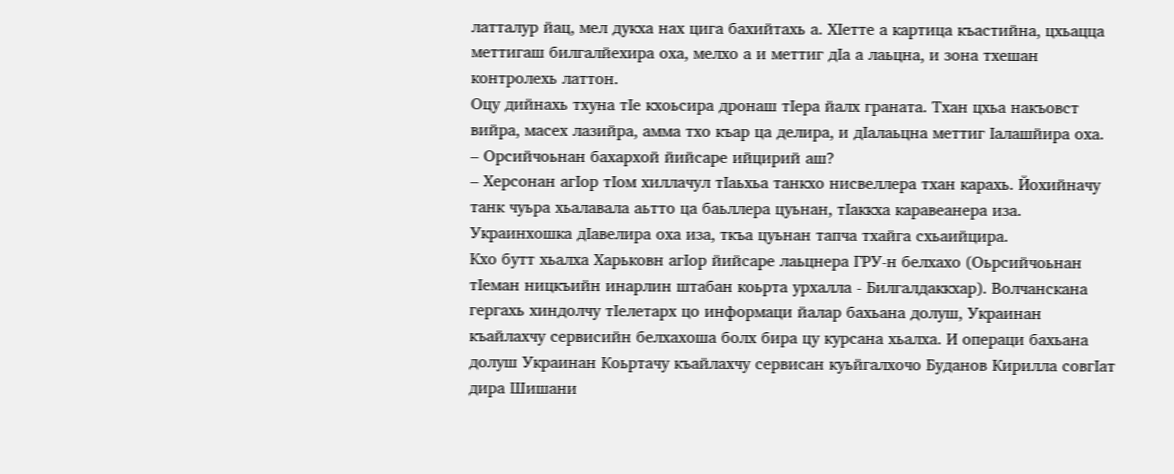латталур йац, мел дукха нах цига бахийтахь а. ХIетте а картица къастийна, цхьацца меттигаш билгалйехира оха, мелхо а и меттиг дIа а лаьцна, и зона тхешан контролехь латтон.
Оцу дийнахь тхуна тIе кхоьсира дронаш тIера йалх граната. Тхан цхьа накъовст вийра, масех лазийра, амма тхо къар ца делира, и дIалаьцна меттиг Iалашйира оха.
– Орсийчоьнан бахархой йийсаре ийцирий аш?
– Херсонан агIор тIом хиллачул тIаьхьа танкхо нисвеллера тхан карахь. Йохийначу танк чуьра хьалавала аьтто ца баьллера цуьнан, тIаккха каравеанера иза. Украинхошка дIавелира оха иза, ткъа цуьнан тапча тхайга схьаийцира.
Кхо бутт хьалха Харьковн агӀор йийсаре лаьцнера ГРУ-н белхахо (Оьрсийчоьнан тӀеман ницкъийн инарлин штабан коьрта урхалла - Билгалдаккхар). Волчанскана гергахь хиндолчу тIелетарх цо информаци йалар бахьана долуш, Украинан къайлахчу сервисийн белхахоша болх бира цу курсана хьалха. И операци бахьана долуш Украинан Коьртачу къайлахчу сервисан куьйгалхочо Буданов Кирилла совгӀат дира Шишани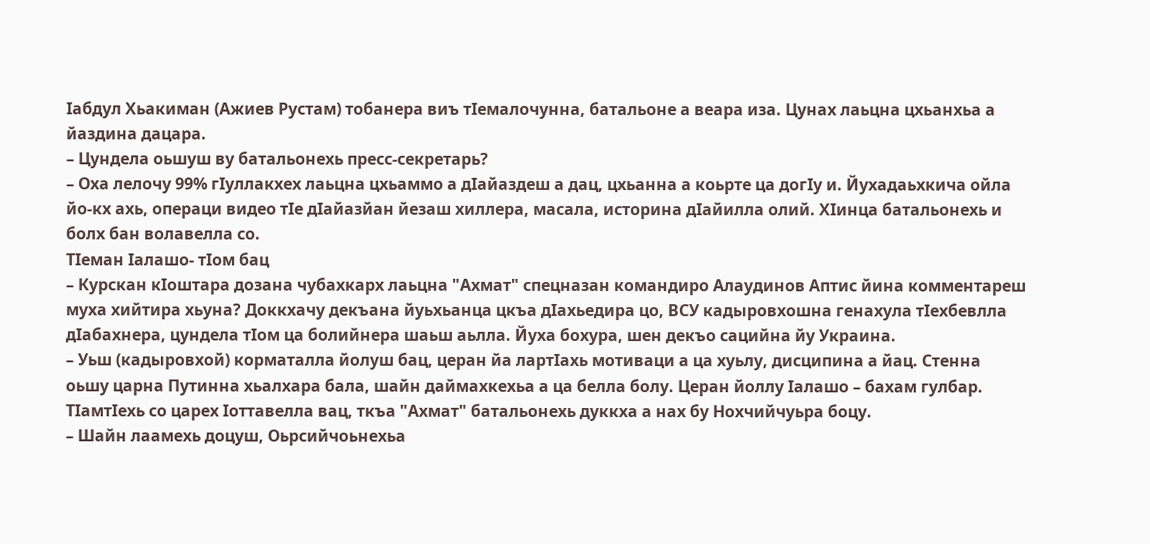Ӏабдул Хьакиман (Ажиев Рустам) тобанера виъ тӀемалочунна, батальоне а веара иза. Цунах лаьцна цхьанхьа а йаздина дацара.
– Цундела оьшуш ву батальонехь пресс-секретарь?
– Оха лелочу 99% гIуллакхех лаьцна цхьаммо а дIайаздеш а дац, цхьанна а коьрте ца догIу и. Йухадаьхкича ойла йо-кх ахь, операци видео тIе дIайазйан йезаш хиллера, масала, историна дIайилла олий. ХIинца батальонехь и болх бан волавелла со.
ТIеман Iалашо- тIом бац
– Курскан кIоштара дозана чубахкарх лаьцна "Ахмат" спецназан командиро Алаудинов Аптис йина комментареш муха хийтира хьуна? Доккхачу декъана йуьхьанца цкъа дIахьедира цо, ВСУ кадыровхошна генахула тIехбевлла дIабахнера, цундела тIом ца болийнера шаьш аьлла. Йуха бохура, шен декъо сацийна йу Украина.
– Уьш (кадыровхой) корматалла йолуш бац, церан йа лартIахь мотиваци а ца хуьлу, дисципина а йац. Стенна оьшу царна Путинна хьалхара бала, шайн даймахкехьа а ца белла болу. Церан йоллу Iалашо – бахам гулбар. ТIамтIехь со царех Iоттавелла вац, ткъа "Ахмат" батальонехь дуккха а нах бу Нохчийчуьра боцу.
– Шайн лаамехь доцуш, Оьрсийчоьнехьа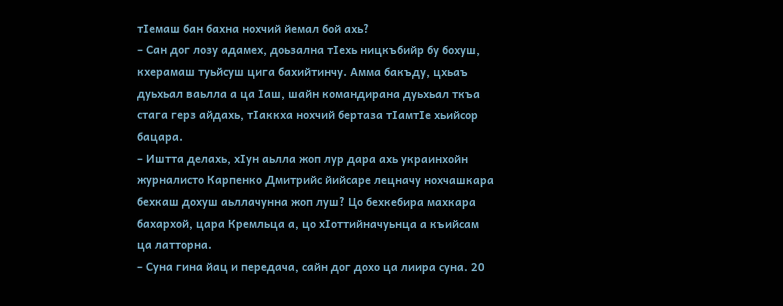тIемаш бан бахна нохчий йемал бой ахь?
– Сан дог лозу адамех, доьзална тIехь ницкъбийр бу бохуш, кхерамаш туьйсуш цига бахийтинчу. Амма бакъду, цхьаъ дуьхьал ваьлла а ца Iаш, шайн командирана дуьхьал ткъа стага герз айдахь, тIаккха нохчий бертаза тIамтIе хьийсор бацара.
– Иштта делахь, хIун аьлла жоп лур дара ахь украинхойн журналисто Карпенко Дмитрийс йийсаре лецначу нохчашкара бехкаш дохуш аьллачунна жоп луш? Цо бехкебира махкара бахархой, цара Кремльца а, цо хIоттийначуьнца а къийсам ца латторна.
– Суна гина йац и передача, сайн дог дохо ца лиира суна. 20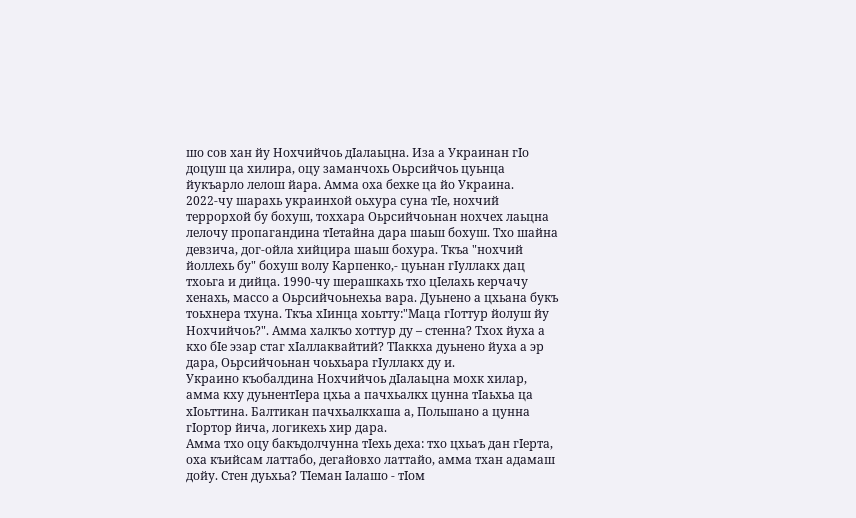шо сов хан йу Нохчийчоь дIалаьцна. Иза а Украинан гIо доцуш ца хилира, оцу заманчохь Оьрсийчоь цуьнца йукъарло лелош йара. Амма оха бехке ца йо Украина.
2022-чу шарахь украинхой оьхура суна тIе, нохчий террорхой бу бохуш, тоххара Оьрсийчоьнан нохчех лаьцна лелочу пропагандина тIетайна дара шаьш бохуш. Тхо шайна девзича, дог-ойла хийцира шаьш бохура. Ткъа "нохчий йоллехь бу" бохуш волу Карпенко,- цуьнан гIуллакх дац тхоьга и дийца. 1990-чу шерашкахь тхо цIелахь керчачу хенахь, массо а Оьрсийчоьнехьа вара. Дуьнено а цхьана букъ тоьхнера тхуна. Ткъа хIинца хоьтту:"Маца гIоттур йолуш йу Нохчийчоь?". Амма халкъо хоттур ду – стенна? Тхох йуха а кхо бIе эзар стаг хIаллаквайтий? ТIаккха дуьнено йуха а эр дара, Оьрсийчоьнан чоьхьара гIуллакх ду и.
Украино къобалдина Нохчийчоь дӀалаьцна мохк хилар, амма кху дуьнентӀера цхьа а пачхьалкх цунна тӀаьхьа ца хIоьттина. Балтикан пачхьалкхаша а, Польшано а цунна гӀортор йича, логикехь хир дара.
Амма тхо оцу бакъдолчунна тӀехь деха: тхо цхьаъ дан гӀерта, оха къийсам латтабо, дегайовхо латтайо, амма тхан адамаш дойу. Стен дуьхьа? ТӀеман Ӏалашо - тӀом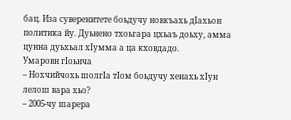бац. Иза суверенитете боьдучу новкъахь дӀахьон политика йу. Дуьнено тхоьгара цхьаъ доьху, амма цунна дуьхьал хӀумма а ца кховдадо.
Умаровн гIоьнча
– Нохчийчохь шолгIа тIом боьдучу хенахь хIун лелош вара хьо?
– 2005-чу шарера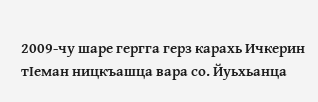2009-чу шаре гергга герз карахь Ичкерин тIеман ницкъашца вара со. Йуьхьанца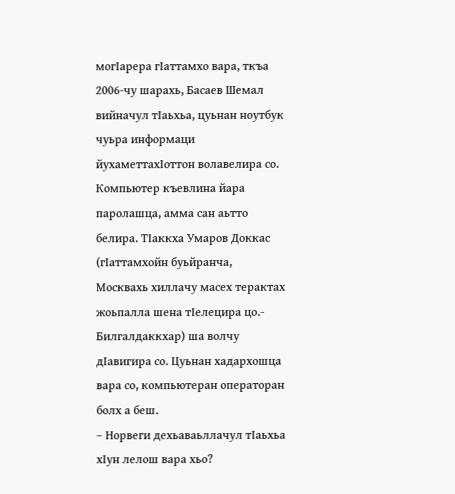могIарера гIаттамхо вара, ткъа 2006-чу шарахь, Басаев Шемал вийначул тIаьхьа, цуьнан ноутбук чуьра информаци йухаметтахIоттон волавелира со. Компьютер къевлина йара паролашца, амма сан аьтто белира. ТIаккха Умаров Доккас (гIаттамхойн буьйранча, Москвахь хиллачу масех терактах жоьпалла шена тIелецира цо.- Билгалдаккхар) ша волчу дIавигира со. Цуьнан хадархошца вара со, компьютеран операторан болх а беш.
– Норвеги дехьаваьллачул тIаьхьа хIун лелош вара хьо?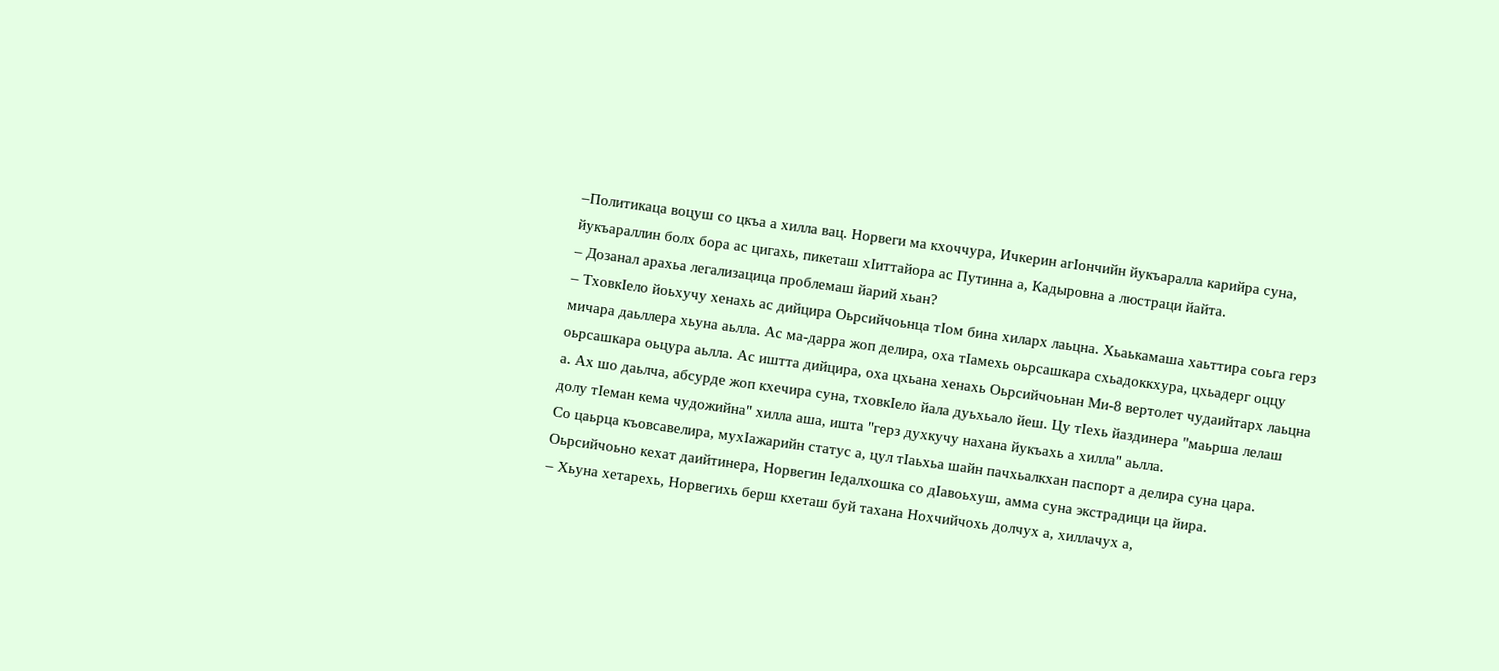–Политикаца воцуш со цкъа а хилла вац. Норвеги ма кхоччура, Ичкерин агIончийн йукъаралла карийра суна, йукъараллин болх бора ас цигахь, пикеташ хIиттайора ас Путинна а, Кадыровна а люстраци йайта.
– Дозанал арахьа легализацица проблемаш йарий хьан?
– ТховкӀело йоьхучу хенахь ас дийцира Оьрсийчоьнца тӀом бина хиларх лаьцна. Хьаькамаша хаьттира соьга герз мичара даьллера хьуна аьлла. Ас ма-дарра жоп делира, оха тӀамехь оьрсашкара схьадоккхура, цхьадерг оццу оьрсашкара оьцура аьлла. Ас иштта дийцира, оха цхьана хенахь Оьрсийчоьнан Ми-8 вертолет чудаийтарх лаьцна а. Ах шо даьлча, абсурде жоп кхечира суна, тховкIело йала дуьхьало йеш. Цу тIехь йаздинера "маьрша лелаш долу тӀеман кема чудожийна" хилла аша, ишта "герз духкучу нахана йукъахь а хилла" аьлла.
Со цаьрца къовсавелира, мухӀажарийн статус а, цул тӀаьхьа шайн пачхьалкхан паспорт а делира суна цара. Оьрсийчоьно кехат даийтинера, Норвегин Iедалхошка со дIавоьхуш, амма суна экстрадици ца йира.
– Хьуна хетарехь, Норвегихь берш кхеташ буй тахана Нохчийчохь долчух а, хиллачух а,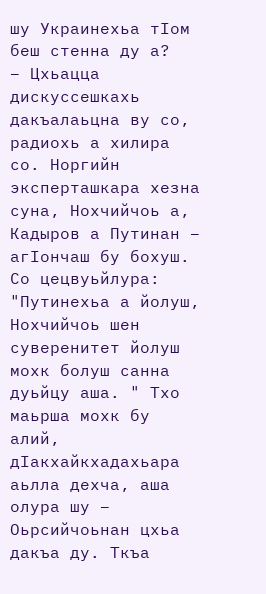шу Украинехьа тIом беш стенна ду а?
– Цхьацца дискуссешкахь дакъалаьцна ву со, радиохь а хилира со. Норгийн эксперташкара хезна суна, Нохчийчоь а, Кадыров а Путинан – агIончаш бу бохуш. Со цецвуьйлура: "Путинехьа а йолуш, Нохчийчоь шен суверенитет йолуш мохк болуш санна дуьйцу аша. " Тхо маьрша мохк бу алий, дIакхайкхадахьара аьлла дехча, аша олура шу – Оьрсийчоьнан цхьа дакъа ду. Ткъа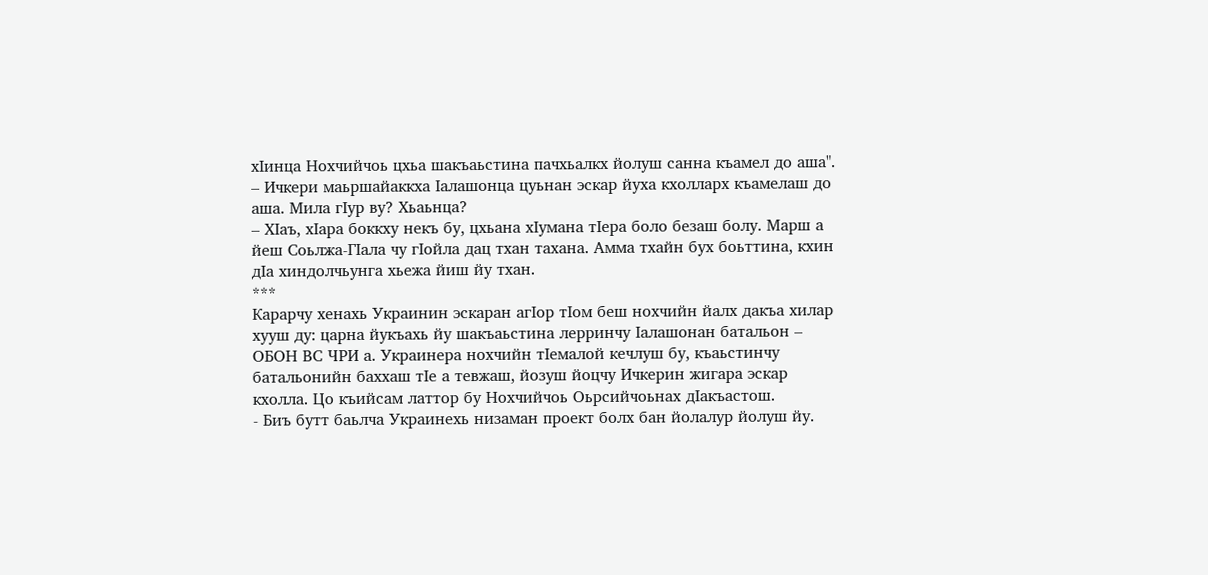хIинца Нохчийчоь цхьа шакъаьстина пачхьалкх йолуш санна къамел до аша".
– Ичкери маьршайаккха Iалашонца цуьнан эскар йуха кхолларх къамелаш до аша. Мила гIур ву? Хьаьнца?
– ХIаъ, хIара боккху некъ бу, цхьана хIумана тIера боло безаш болу. Марш а йеш Соьлжа-ГIала чу гIойла дац тхан тахана. Амма тхайн бух боьттина, кхин дIа хиндолчьунга хьежа йиш йу тхан.
***
Карарчу хенахь Украинин эскаран агӀор тӀом беш нохчийн йалх дакъа хилар хууш ду: царна йукъахь йу шакъаьстина лерринчу Ӏалашонан батальон – ОБОН ВС ЧРИ а. Украинера нохчийн тӀемалой кечлуш бу, къаьстинчу батальонийн баххаш тӀе а тевжаш, йозуш йоцчу Ичкерин жигара эскар кхолла. Цо къийсам латтор бу Нохчийчоь Оьрсийчоьнах дIакъастош.
- Биъ бутт баьлча Украинехь низаман проект болх бан йолалур йолуш йу.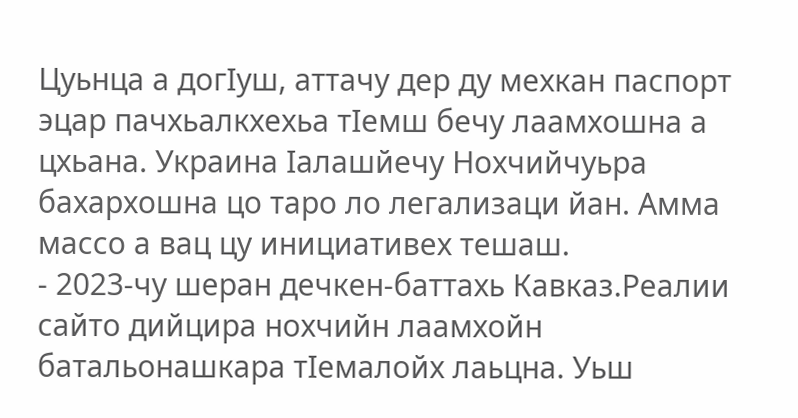Цуьнца а догIуш, аттачу дер ду мехкан паспорт эцар пачхьалкхехьа тIемш бечу лаамхошна а цхьана. Украина Iалашйечу Нохчийчуьра бахархошна цо таро ло легализаци йан. Амма массо а вац цу инициативех тешаш.
- 2023-чу шеран дечкен-баттахь Кавказ.Реалии сайто дийцира нохчийн лаамхойн батальонашкара тIемалойх лаьцна. Уьш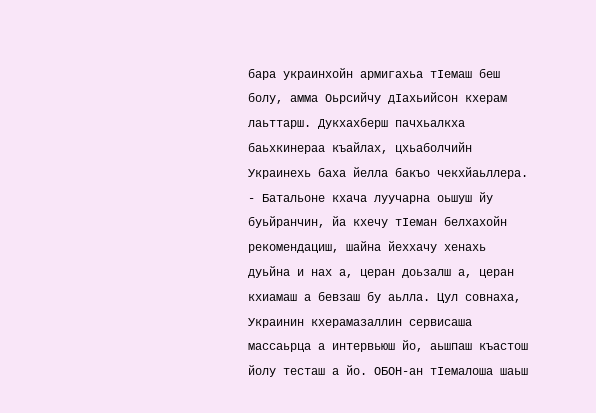бара украинхойн армигахьа тIемаш беш болу, амма Оьрсийчу дIахьийсон кхерам лаьттарш. Дукхахберш пачхьалкха баьхкинераа къайлах, цхьаболчийн Украинехь баха йелла бакъо чекхйаьллера.
- Батальоне кхача луучарна оьшуш йу буьйранчин, йа кхечу тӀеман белхахойн рекомендациш, шайна йеххачу хенахь дуьйна и нах а, церан доьзалш а, церан кхиамаш а бевзаш бу аьлла. Цул совнаха, Украинин кхерамазаллин сервисаша массаьрца а интервьюш йо, аьшпаш къастош йолу тесташ а йо. ОБОН-ан тӀемалоша шаьш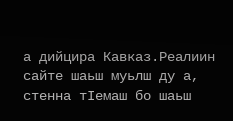а дийцира Кавказ.Реалиин сайте шаьш муьлш ду а, стенна тӀемаш бо шаьш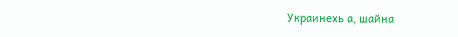Украинехь а, шайна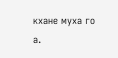кхане муха го а.